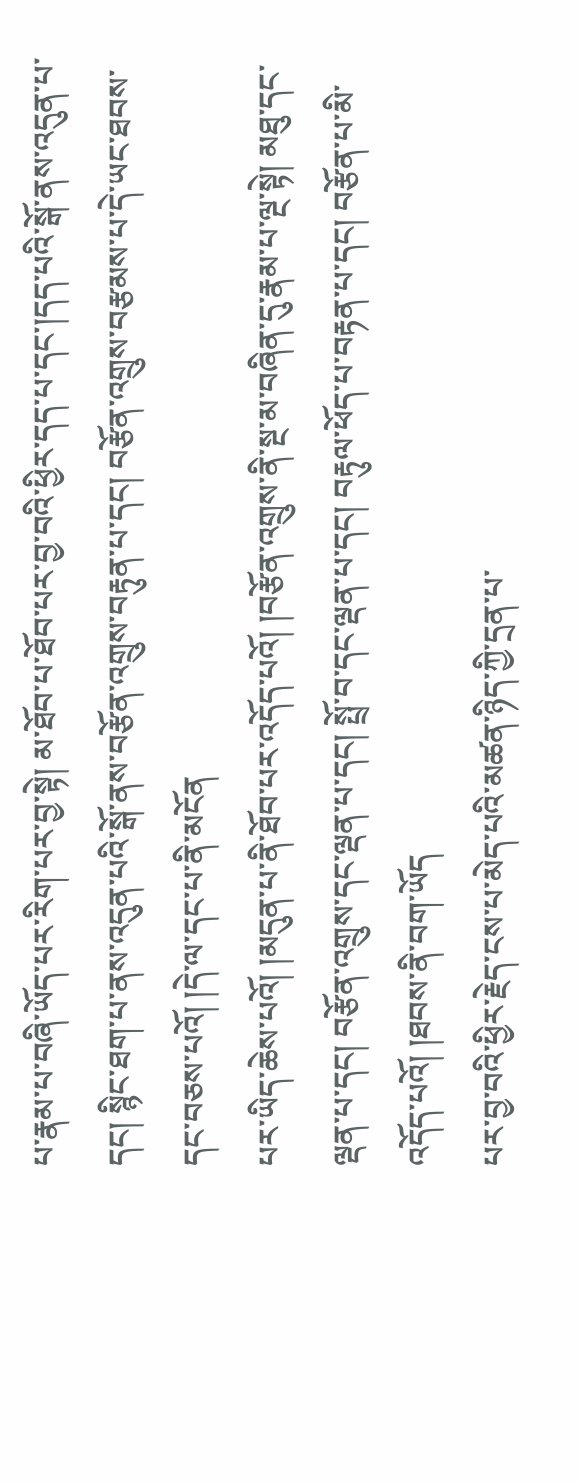པ་རྣམ་པ་བཞི་ཡོད་པར་རིག་པར་བྱ་སྟེ། མ་ཐོབ་པ་ཐོབ་པར་བྱ་བའི་ཕྱིར་དད་པ་དང་།དད་པའི་སྒོ་ནས་འདུན་པ་དང། སྙིང་ཐག་པ་ནས་འདུན་པའི་སྒོ་ནས་བརྩོན་འགྲུས་བརྟུན་པ་དང། བརྩོན་འགྲུས་བརྩམས་པ་དེ་ཡང་ཐབས་དང་བཅས་པའོ། །དེ་ལ་དང་པ་ནི་མངོན
པར་ཡིད་ཆེས་པའོ། །མདུན་པ་ནི་ཐོབ་པར་འདོད་པའོ། །བརྩོན་འགྲུས་ནི་སྔ་མ་བཞིན་དུ་རྣམ་པ་ལྔ་སྟེ། མཐུ་དང་ལྡན་པ་དང། བརྩོན་འགྲུས་དང་ལྡན་པ་དང། སྤྲོ་བ་དང་ལྡན་པ་དང། བརྟུལ་ཕོད་པ་བརྟན་པ་དང། བརྩོན་པ་མི་འདོད་པའོ། །ཐབས་ནི་བག་ཡོད
པར་བྱ་བའི་ཕྱིར་རྗེད་ངས་པ་མེད་པའི་མཚན་ཉིད་ཀྱི་དྲན་པ་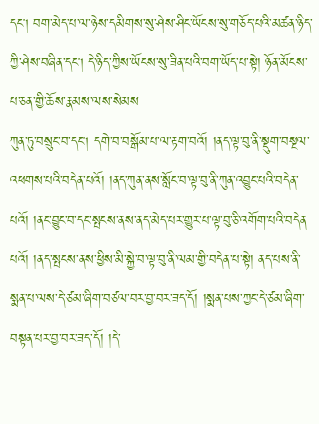དང། བག་མེད་པ་ལ་ཉེས་དམིགས་སུ་ཤེས་ཤིང་ཡོངས་སུ་གཅོད་པའི་མཚན་ཉིད་ཀྱི་ཤེས་བཞིན་དང། དེ་ཉིད་ཀྱིས་ཡོངས་སུ་ཟིན་པའི་བག་ཡོད་པ་སྟེ། ཉོན་མོངས་པ་ཅན་གྱི་ཆོས་རྣམས་ལས་སེམས
ཀུན་ཏུ་བསྲུང་བ་དང། དགེ་བ་བསྒོམ་པ་ལ་རྟག་བའོ། །ནད་ལྟ་བུ་ནི་སྡུག་བསྔལ་འཕགས་པའི་བདེན་པའོ། །ནད་ཀུན་ནས་སློང་བ་ལྟ་བུ་ནི་ཀུན་འབྱུང་པའི་བདེན་པའོ། །ནང་བྱུང་བ་དང་སྤངས་ནས་ནད་མེད་པར་གྱུར་པ་ལྟ་བུ་ཅི་འགོག་པའི་བདེན
པའོ། །ནད་སྤངས་ནས་ཕྱིས་མི་སྐྱེ་བ་ལྟ་བུ་ནི་ལམ་གྱི་བདེན་པ་སྟེ། ནད་པས་ནི་སྨན་པ་ལས་དེ་ཙམ་ཞིག་བཙལ་བར་བྱ་བར་ཟད་དོ། །སྨན་པས་ཀྱང་དེ་ཙམ་ཞིག་བསྟན་པར་བྱ་བར་ཟད་དོ། །དེ་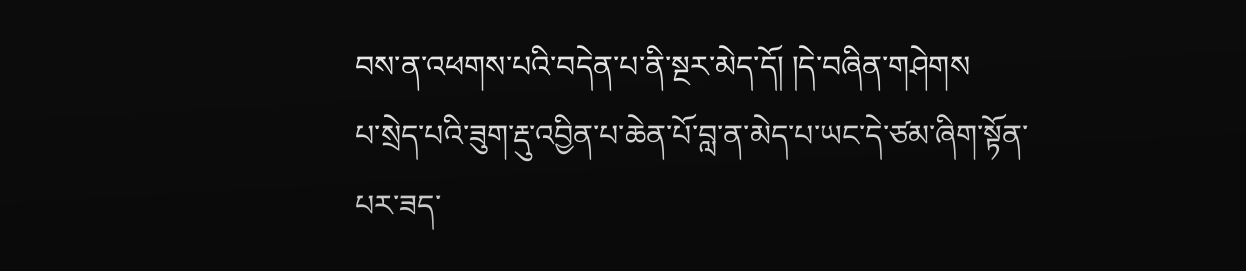བས་ན་འཕགས་པའི་བདེན་པ་ནི་སྔར་མེད་དོ། །དེ་བཞིན་གཤེགས
པ་སྲེད་པའི་ཟུག་རྡུ་འབྱིན་པ་ཆེན་པོ་བླ་ན་མེད་པ་ཡང་དེ་ཙམ་ཞིག་སྟོན་པར་ཟད་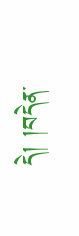དེ། །བདེན་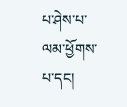པ་ཤེས་པ་ལམ་ཕྱོགས་པ་དང།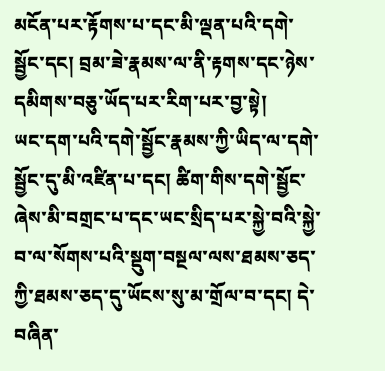མངོན་པར་རྟོགས་པ་དང་མི་ལྡན་པའི་དགེ་སྦྱོང་དང། བྲམ་ཟེ་རྣམས་ལ་ནི་རྟགས་དང་ཉེས་དམིགས་བཅུ་ཡོད་པར་རིག་པར་བྱ་སྟེ།
ཡང་དག་པའི་དགེ་སྦྱོང་རྣམས་ཀྱི་ཡིད་ལ་དགེ་སྦྱོང་དུ་མི་འཛིན་པ་དང། ཚིག་གིས་དགེ་སྦྱོང་ཞེས་མི་བགྲང་པ་དང་ཡང་སྲིད་པར་སྐྱེ་བའི་སྐྱེ་བ་ལ་སོགས་པའི་སྡུག་བསྔལ་ལས་ཐམས་ཅད་ཀྱི་ཐམས་ཅད་དུ་ཡོངས་སུ་མ་གྲོལ་བ་དང། དེ་བཞིན་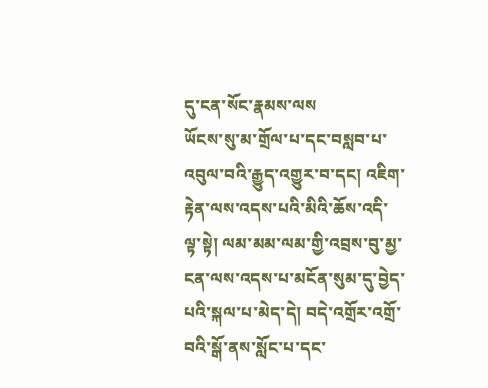དུ་ངན་སོང་རྣམས་ལས
ཡོངས་སུ་མ་གྲོལ་པ་དང་བསླབ་པ་འབུལ་བའི་རྒྱུད་འགྱུར་བ་དང། འཇིག་རྟེན་ལས་འདས་པའི་མིའི་ཆོས་འདི་ལྟ་སྟེ། ལམ་མམ་ལམ་གྱི་འབྲས་བུ་མྱ་ངན་ལས་འདས་པ་མངོན་སུམ་དུ་བྱེད་པའི་སྐལ་པ་མེད་དེ། བདེ་འགྲོར་འགྲོ་བའི་སྒོ་ནས་སློང་པ་དང་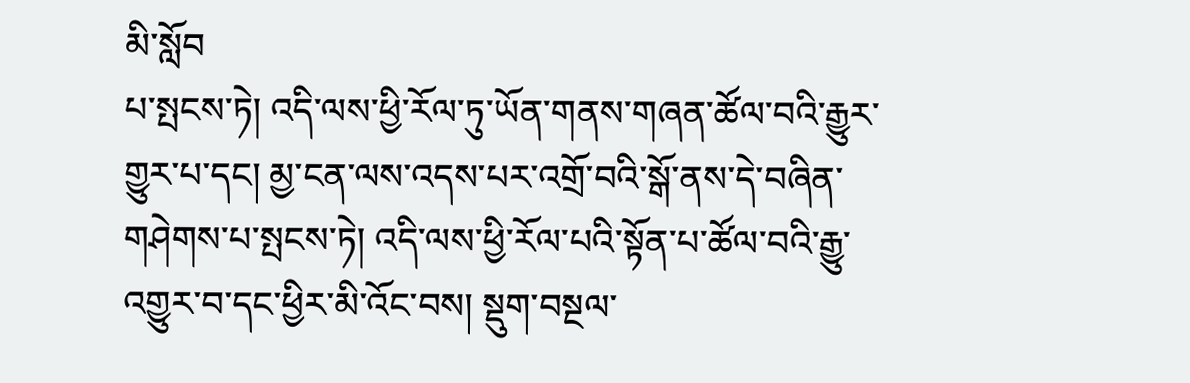མི་སློབ
པ་སྤངས་ཏེ། འདི་ལས་ཕྱི་རོལ་ཏུ་ཡོན་གནས་གཞན་ཚོལ་བའི་རྒྱུར་གྱུར་པ་དང། མྱ་ངན་ལས་འདས་པར་འགྲོ་བའི་སྒོ་ནས་དེ་བཞིན་གཤེགས་པ་སྤངས་ཏེ། འདི་ལས་ཕྱི་རོལ་པའི་སྟོན་པ་ཚོལ་བའི་རྒྱུ་འགྱུར་བ་དང་ཕྱིར་མི་འོང་བས། སྡུག་བསྔལ་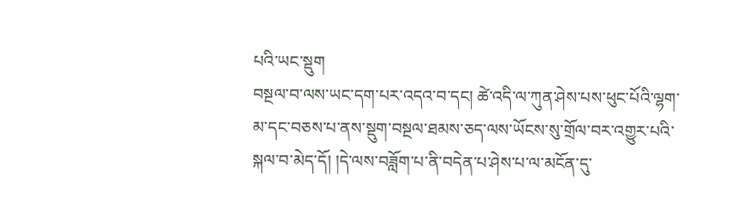པའི་ཡང་སྡུག
བསྔལ་བ་ལས་ཡང་དག་པར་འདའ་བ་དང། ཚེ་འདི་ལ་ཀུན་ཤེས་པས་ཕུང་པོའི་ལྷག་མ་དང་བཅས་པ་ནས་སྡུག་བསྔལ་ཐམས་ཅད་ལས་ཡོངས་སུ་གྲོལ་བར་འགྱུར་པའི་སྐལ་བ་མེད་དོ། །དེ་ལས་བཟློག་པ་ནི་བདེན་པ་ཤེས་པ་ལ་མངོན་དུ་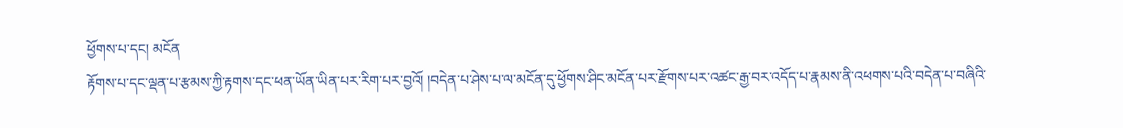ཕྱོགས་པ་དང། མངོན
རྟོགས་པ་དང་ལྡན་པ་རྩམས་ཀྱི་རྟགས་དང་ཕན་ཡོན་ཡིན་པར་རིག་པར་བྱའོ། །བདེན་པ་ཤེས་པ་ལ་མངོན་དུ་ཕྱོགས་ཤིང་མངོན་པར་རྫོགས་པར་འཚང་རྒྱ་བར་འདོད་པ་རྣམས་ནི་འཕགས་པའི་བདེན་པ་བཞིའི་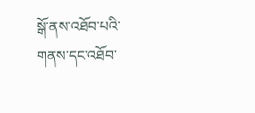སྒོ་ནས་འཐོབ་པའི་གནས་དང་འཐོབ་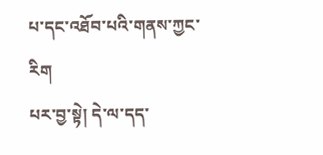པ་དང་འཐོབ་པའི་གནས་ཀྱང་རིག
པར་བྱ་སྟེ། དེ་ལ་དད་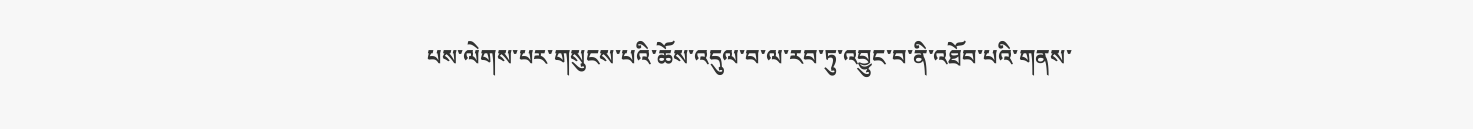པས་ལེགས་པར་གསུངས་པའི་ཆོས་འདུལ་བ་ལ་རབ་ཏུ་འབྱུང་བ་ནི་འཐོབ་པའི་གནས་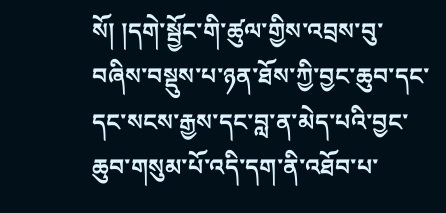སོ། །དགེ་སྦྱོང་གི་ཚུལ་གྱིས་འབྲས་བུ་བཞིས་བསྡུས་པ་ཉན་ཐོས་ཀྱི་བྱང་ཆུབ་དང་དང་སངས་རྒྱས་དང་བླ་ན་མེད་པའི་བྱང་ཆུབ་གསུམ་པོ་འདི་དག་ནི་འཐོབ་པ་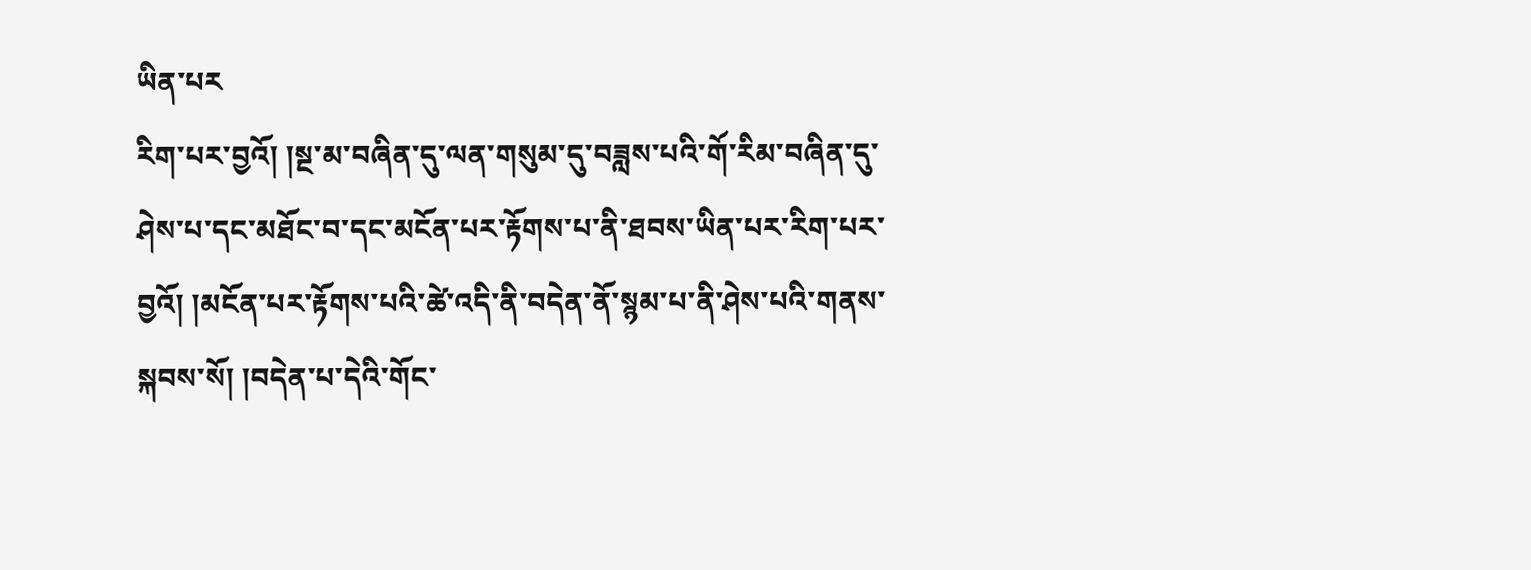ཡིན་པར
རིག་པར་བྱའོ། །སྔ་མ་བཞིན་དུ་ལན་གསུམ་དུ་བཟླས་པའི་གོ་རིམ་བཞིན་དུ་ཤེས་པ་དང་མཐོང་བ་དང་མངོན་པར་རྟོགས་པ་ནི་ཐབས་ཡིན་པར་རིག་པར་བྱའོ། །མངོན་པར་རྟོགས་པའི་ཚེ་འདི་ནི་བདེན་ནོ་སྙམ་པ་ནི་ཤེས་པའི་གནས་སྐབས་སོ། །བདེན་པ་དེའི་གོང་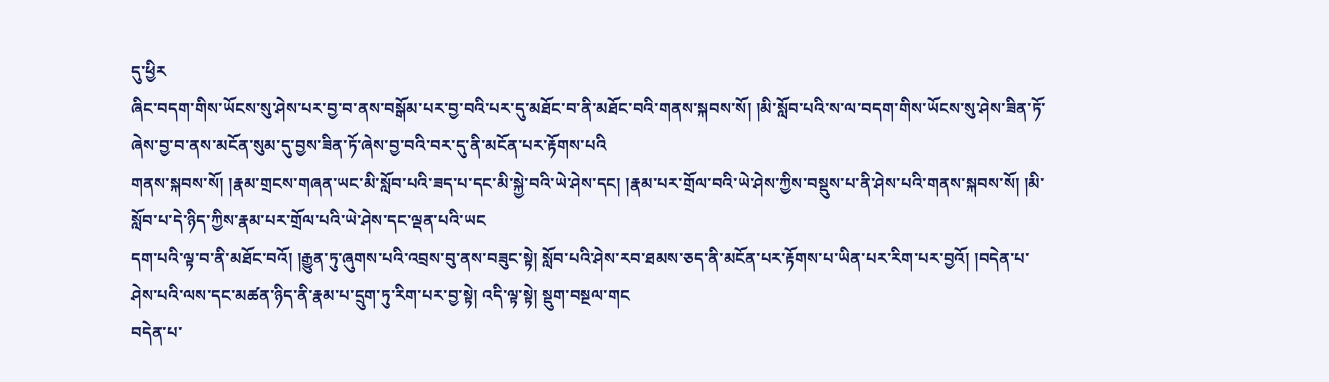དུ་ཕྱིར
ཞིང་བདག་གིས་ཡོངས་སུ་ཤེས་པར་བྱ་བ་ནས་བསྒོམ་པར་བྱ་བའི་པར་དུ་མཐོང་བ་ནི་མཐོང་བའི་གནས་སྐབས་སོ། །མི་སློབ་པའི་ས་ལ་བདག་གིས་ཡོངས་སུ་ཤེས་ཟིན་ཏོ་ཞེས་བྱ་བ་ནས་མངོན་སུམ་དུ་བྱས་ཟིན་ཏོ་ཞེས་བྱ་བའི་བར་དུ་ནི་མངོན་པར་རྟོགས་པའི
གནས་སྐབས་སོ། །རྣམ་གྲངས་གཞན་ཡང་མི་སློབ་པའི་ཟད་པ་དང་མི་སྐྱེ་བའི་ཡེ་ཤེས་དང། །རྣམ་པར་གྲོལ་བའི་ཡེ་ཤེས་ཀྱིས་བསྡུས་པ་ནི་ཤེས་པའི་གནས་སྐབས་སོ། །མི་སློབ་པ་དེ་ཉིད་ཀྱིས་རྣམ་པར་གྲོལ་པའི་ཡེ་ཤེས་དང་ལྡན་པའི་ཡང
དག་པའི་ལྟ་བ་ནི་མཐོང་བའོ། །རྒྱུན་ཏུ་ཞུགས་པའི་འབྲས་བུ་ནས་བཟུང་སྟེ། སློབ་པའི་ཤེས་རབ་ཐམས་ཅད་ནི་མངོན་པར་རྟོགས་པ་ཡིན་པར་རིག་པར་བྱའོ། །བདེན་པ་ཤེས་པའི་ལས་དང་མཚན་ཉིད་ནི་རྣམ་པ་དྲུག་ཏུ་རིག་པར་བྱ་སྟེ། འདི་ལྟ་སྟེ། སྡུག་བསྔལ་གང
བདེན་པ་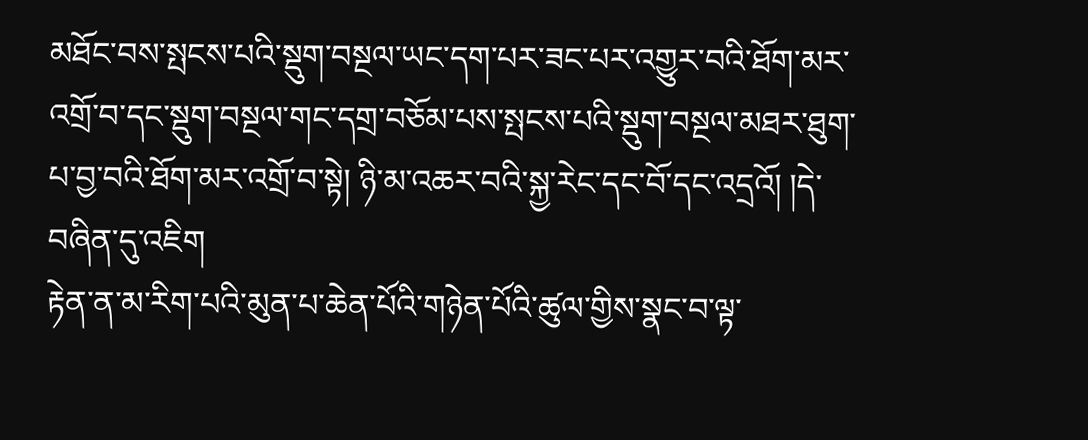མཐོང་བས་སྤངས་པའི་སྡུག་བསྔལ་ཡང་དག་པར་ཟང་པར་འགྱུར་བའི་ཐོག་མར་འགྲོ་བ་དང་སྡུག་བསྔལ་གང་དགྲ་བཅོམ་པས་སྤངས་པའི་སྡུག་བསྔལ་མཐར་ཐུག་པ་བྱ་བའི་ཐོག་མར་འགྲོ་བ་སྟེ། ཉི་མ་འཆར་བའི་སྐྱ་རེང་དང་བོ་དང་འདྲའོ། །དེ་བཞིན་དུ་འཇིག
རྟེན་ན་མ་རིག་པའི་མུན་པ་ཆེན་པོའི་གཉེན་པོའི་ཚུལ་གྱིས་སྣང་བ་ལྟ་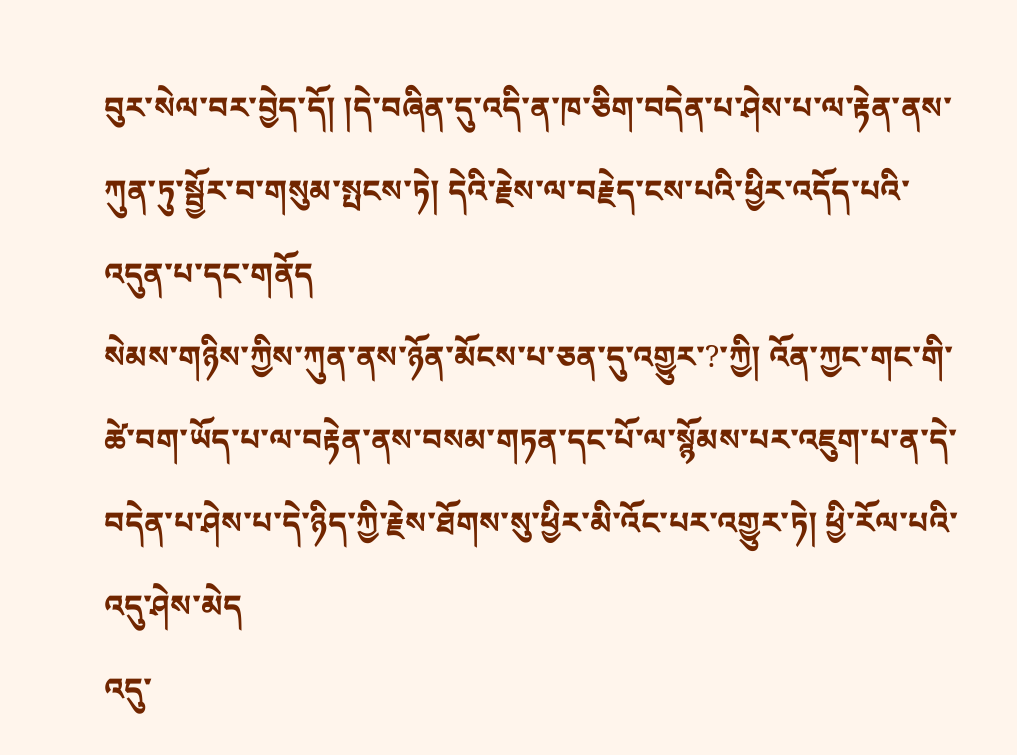བུར་སེལ་བར་བྱེད་དོ། །དེ་བཞིན་དུ་འདི་ན་ཁ་ཅིག་བདེན་པ་ཤེས་པ་ལ་རྟེན་ནས་ཀུན་ཏུ་སྦྱོར་བ་གསུམ་སྤངས་ཏེ། དེའི་རྗེས་ལ་བརྗེད་ངས་པའི་ཕྱིར་འདོད་པའི་འདུན་པ་དང་གནོད
སེམས་གཉིས་ཀྱིས་ཀུན་ནས་ཉོན་མོངས་པ་ཅན་དུ་འགྱུར་?་ཀྱི། འོན་ཀྱང་གང་གི་ཚེ་བག་ཡོད་པ་ལ་བརྟེན་ནས་བསམ་གཏན་དང་པོ་ལ་སྙོམས་པར་འཇུག་པ་ན་དེ་བདེན་པ་ཤེས་པ་དེ་ཉིད་ཀྱི་རྗེས་ཐོགས་སུ་ཕྱིར་མི་འོང་པར་འགྱུར་ཏེ། ཕྱི་རོལ་པའི་འདུ་ཤེས་མེད
འདུ་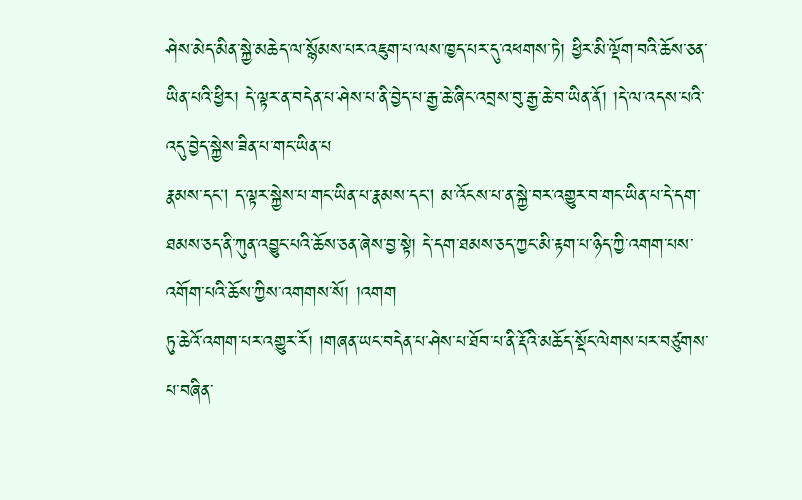ཤེས་མེད་མིན་སྐྱེ་མཆེད་ལ་སྙོམས་པར་འཇུག་པ་ལས་ཁྱད་པར་དུ་འཕགས་ཏེ། ཕྱིར་མི་ལྡོག་བའི་ཆོས་ཅན་ཡིན་པའི་ཕྱིར། དེ་ལྟར་ན་བདེན་པ་ཤེས་པ་ནི་བྱེད་པ་རྒྱ་ཆེ་ཞིང་འབྲས་བུ་རྒྱ་ཆེ་བ་ཡིན་ནོ། །དེ་ལ་འདས་པའི་འདུ་བྱེད་སྐྱེས་ཟིན་པ་གང་ཡིན་པ
རྣམས་དང། ད་ལྟར་སྐྱེས་པ་གང་ཡིན་པ་རྣམས་དང། མ་འོངས་པ་ན་སྐྱེ་བར་འགྱུར་བ་གང་ཡིན་པ་དེ་དག་ཐམས་ཅད་ནི་ཀུན་འབྱུང་པའི་ཆོས་ཅན་ཞེས་བྱ་སྟེ། དེ་དག་ཐམས་ཅད་ཀྱང་མི་རྟག་པ་ཉིད་ཀྱི་འགག་པས་འགོག་པའི་ཆོས་ཀྱིས་འགགས་སོ། །འགག
ཏུ་ཆེའོ་འགག་པར་འགྱུར་རོ། །གཞན་ཡང་བདེན་པ་ཤེས་པ་ཐོབ་པ་ནི་རྡོའི་མཆོད་སྡོང་ལེགས་པར་བཙུགས་པ་བཞིན་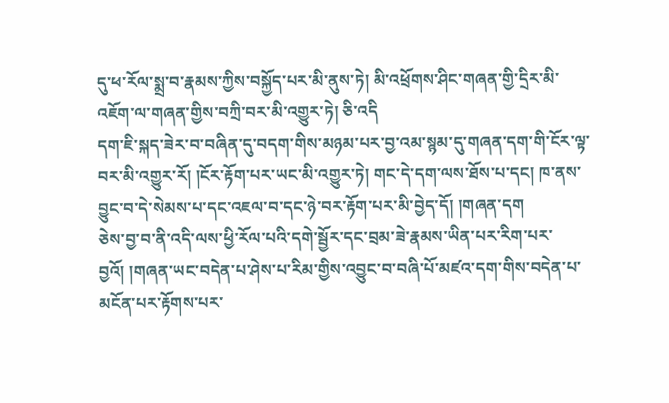དུ་ཕ་རོལ་སྨྲ་བ་རྣམས་ཀྱིས་བསྐྱོད་པར་མི་ནུས་ཏེ། མི་འཕྲོགས་ཤིང་གཞན་གྱི་དྲིར་མི་འཇོག་ལ་གཞན་གྱིས་བཀྲི་བར་མི་འགྱུར་ཏེ། ཅི་འདི
དག་ཇི་སྐད་ཟེར་བ་བཞིན་དུ་བདག་གིས་མཉམ་པར་བྱ་འམ་སྙམ་དུ་གཞན་དག་གི་ངོར་ལྟ་བར་མི་འགྱུར་རོ། །ངོར་རྟོག་པར་ཡང་མི་འགྱུར་ཏེ། གང་དེ་དག་ལས་ཐོས་པ་དང། ཁ་ནས་བྱུང་བ་དེ་སེམས་པ་དང་འཇལ་བ་དང་ཉེ་བར་རྟོག་པར་མི་བྱེད་དོ། །གཞན་དག
ཅེས་བྱ་བ་ནི་འདི་ལས་ཕྱི་རོལ་པའི་དགེ་སྦྱོར་དང་བྲམ་ཟེ་རྣམས་ཡིན་པར་རིག་པར་བྱའོ། །གཞན་ཡང་བདེན་པ་ཤེས་པ་རིམ་གྱིས་འབྱུང་བ་བཞི་པོ་མཛའ་དག་གིས་བདེན་པ་མངོན་པར་རྟོགས་པར་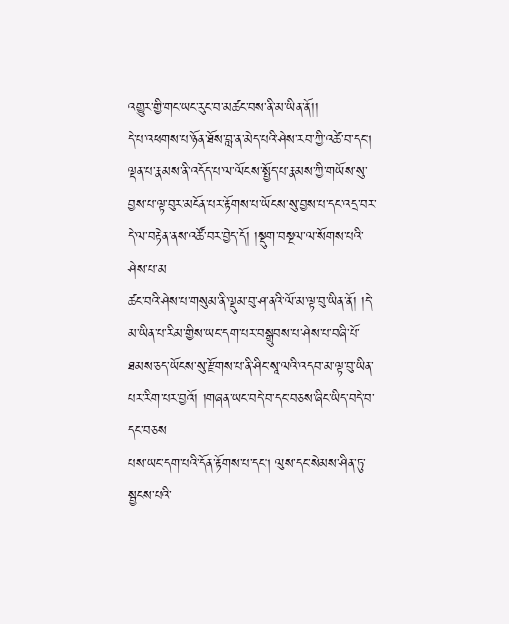འགྱུར་གྱི་གང་ཡང་རུང་བ་མཚང་བས་ནི་མ་ཡིན་ནོ།།
དེ་པ་འཕགས་པ་ཉོན་ཐོས་བླ་ན་མེད་པའི་ཤེས་རབ་ཀྱི་འཚེ་བ་དང། ལྡན་པ་རྣམས་ནི་འདོད་པ་ལ་ལོངས་སྤྱོད་པ་རྣམས་ཀྱི་གཡོས་སུ་བྱས་པ་ལྟ་བུར་མངོན་པར་རྟོགས་པ་ཡོངས་སུ་བྱས་པ་དང་འདྲ་བར་དེ་ལ་བརྟེན་ནས་འཚོ་བར་བྱེད་དོ། །སྡུག་བསྔལ་ལ་སོགས་པའི་ཤེས་པ་མ
ཚང་བའི་ཤེས་པ་གསུམ་ནི་ལྡུམ་བུ་ཤ་ནའི་ལོ་མ་ལྟ་བུ་ཡིན་ནོ། །དེ་མ་ཡིན་པ་རིམ་གྱིས་ཡང་དག་པར་བསྒྲུབས་པ་ཤེས་པ་བཞི་པོ་ཐམས་ཅད་ཡོངས་སུ་རྫོགས་པ་ནི་ཤིང་སཱ་ལའི་འདབ་མ་ལྟ་བུ་ཡིན་པར་རིག་པར་བྱའོ། །གཞན་ཡང་བདེ་བ་དང་བཅས་ཞིང་ཡིད་བདེ་བ་དང་བཅས
པས་ཡང་དག་པའི་དོན་རྟོགས་པ་དང། ལུས་དང་སེམས་ཤིན་ཏུ་སྦྱངས་པའི་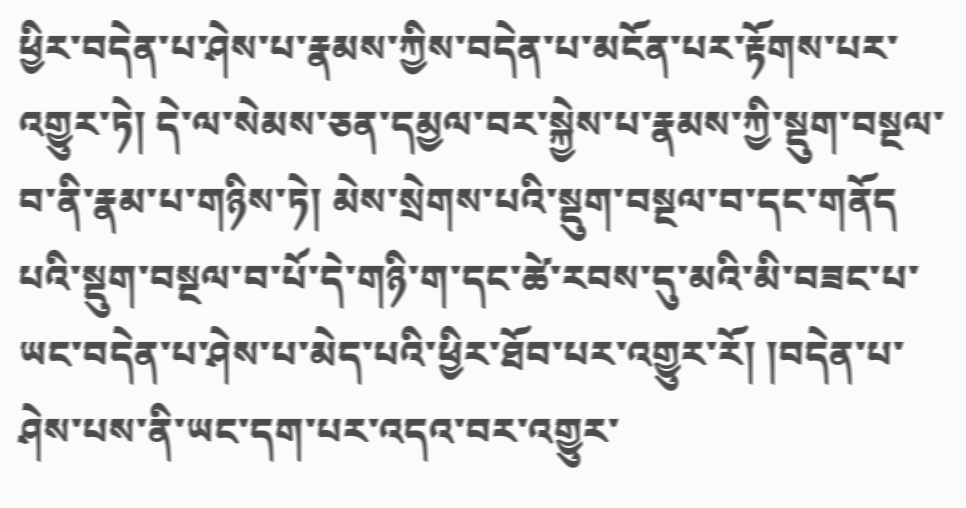ཕྱིར་བདེན་པ་ཤེས་པ་རྣམས་ཀྱིས་བདེན་པ་མངོན་པར་རྟོགས་པར་འགྱུར་ཏེ། དེ་ལ་སེམས་ཅན་དམྱལ་བར་སྐྱེས་པ་རྣམས་ཀྱི་སྡུག་བསྔལ་བ་ནི་རྣམ་པ་གཉིས་ཏེ། མེས་སྲེགས་པའི་སྡུག་བསྔལ་བ་དང་གནོད
པའི་སྡུག་བསྔལ་བ་པོ་དེ་གཉི་ག་དང་ཚེ་རབས་དུ་མའི་མི་བཟང་པ་ཡང་བདེན་པ་ཤེས་པ་མེད་པའི་ཕྱིར་ཐོབ་པར་འགྱུར་རོ། །བདེན་པ་ཤེས་པས་ནི་ཡང་དག་པར་འདའ་བར་འགྱུར་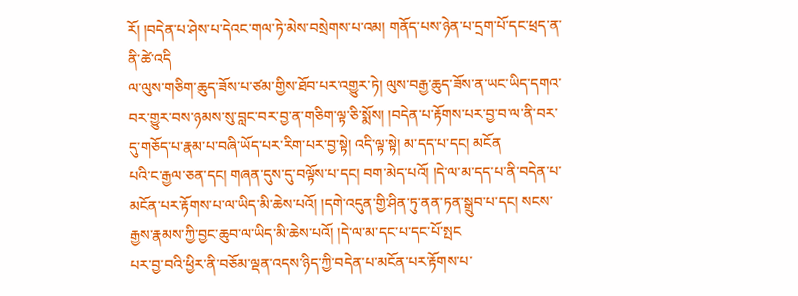རོ། །བདེན་པ་ཤེས་པ་དེའང་གལ་ཏེ་མེས་བསྲེགས་པ་འམ། གནོད་པས་ཉེན་པ་དྲག་པོ་དང་ཕྲད་ན་ནི་ཚེ་འདི
ལ་ལུས་གཅིག་ཆུད་ཟོས་པ་ཙམ་གྱིས་ཐོབ་པར་འགྱུར་ཏེ། ལུས་བརྒྱ་ཆུད་ཟོས་ན་ཡང་ཡིད་དགའ་བར་གྱུར་བས་ཉམས་སུ་བླང་བར་བྱ་ན་གཅིག་ལྟ་ཅི་སྨོས། །བདེན་པ་རྟོགས་པར་བྱ་བ་ལ་ནི་བར་དུ་གཅོད་པ་རྣམ་པ་བཞི་ཡོད་པར་རིག་པར་བྱ་སྟེ། འདི་ལྟ་སྟེ། མ་དད་པ་དང། མངོན
པའི་ང་རྒྱལ་ཅན་དང། གཞན་དུས་དུ་བལྟོས་པ་དང། བག་མེད་པའོ། །དེ་ལ་མ་དད་པ་ནི་བདེན་པ་མངོན་པར་རྟོགས་པ་ལ་ཡིད་མི་ཆེས་པའོ། །དགེ་འདུན་གྱི་ཤིན་ཏུ་ནན་ཏན་སྒྲུབ་པ་དང། སངས་རྒྱས་རྣམས་ཀྱི་བྱང་ཆུབ་ལ་ཡིད་མི་ཆེས་པའོ། །དེ་ལ་མ་དང་པ་དང་པོ་སྤང
པར་བྱ་བའི་ཕྱིར་ནི་བཅོམ་ལྡན་འདས་ཉིད་ཀྱི་བདེན་པ་མངོན་པར་རྟོགས་པ་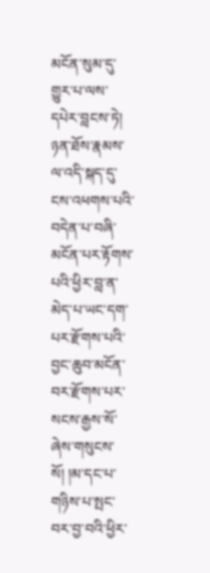མངོན་སུམ་དུ་གྱུར་པ་ལས་དཔེར་བླངས་ཏེ། ཉན་ཐོས་རྣམས་ལ་འདི་སྐད་དུ་ངས་འཕགས་པའི་བདེན་པ་བཞི་མངོན་པར་རྟོགས་པའི་ཕྱིར་བླ་ན་མེད་པ་ཡང་དག་པར་རྫོགས་པའི་བྱང་ཆུབ་མངོན་
བར་རྫོགས་པར་སངས་རྒྱས་སོ་ཞེས་གསུངས་སོ། །མ་དང་པ་གཉིས་པ་སྤང་བར་བྱ་བའི་ཕྱིར་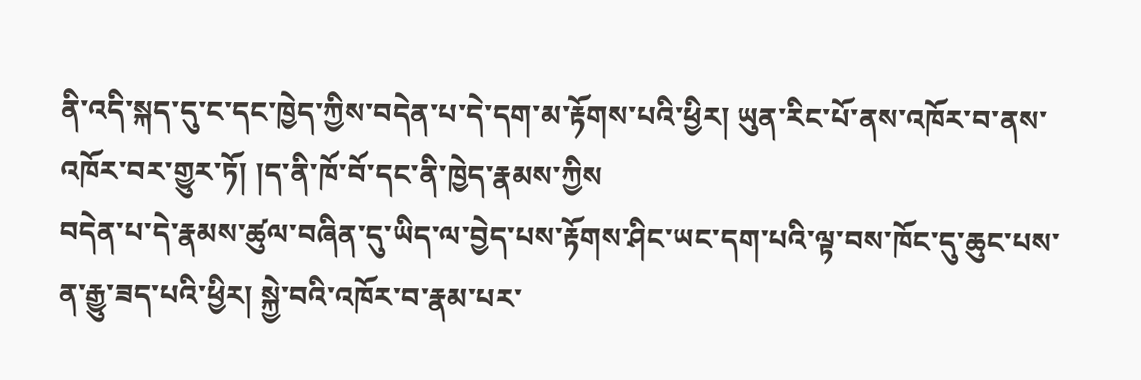ནི་འདི་སྐད་དུ་ང་དང་ཁྱེད་ཀྱིས་བདེན་པ་དེ་དག་མ་རྟོགས་པའི་ཕྱིར། ཡུན་རིང་པོ་ནས་འཁོར་བ་ནས་འཁོར་བར་གྱུར་ཏོ། །ད་ནི་ཁོ་བོ་དང་ནི་ཁྱེད་རྣམས་ཀྱིས
བདེན་པ་དེ་རྣམས་ཚུལ་བཞིན་དུ་ཡིད་ལ་བྱེད་པས་རྟོགས་ཤིང་ཡང་དག་པའི་ལྟ་བས་ཁོང་དུ་ཆུང་པས་ན་རྒྱུ་ཟད་པའི་ཕྱིར། སྐྱེ་བའི་འཁོར་བ་རྣམ་པར་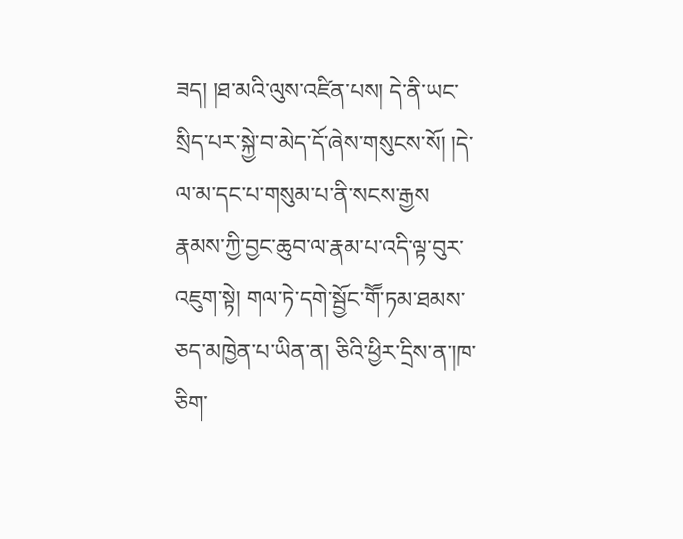ཟད། །ཐ་མའི་ལུས་འཛིན་པས། དེ་ནི་ཡང་སྲིད་པར་སྐྱེ་བ་མེད་དོ་ཞེས་གསུངས་སོ། །དེ་ལ་མ་དང་པ་གསུམ་པ་ནི་སངས་རྒྱས
རྣམས་ཀྱི་བྱང་ཆུབ་ལ་རྣམ་པ་འདི་ལྟ་བུར་འཇུག་སྟེ། གལ་ཏེ་དགེ་སྦྱོང་གཽ་ཏམ་ཐམས་ཅད་མཁྱེན་པ་ཡིན་ན། ཅིའི་ཕྱིར་དྲིས་ན་།ཁ་ཅིག་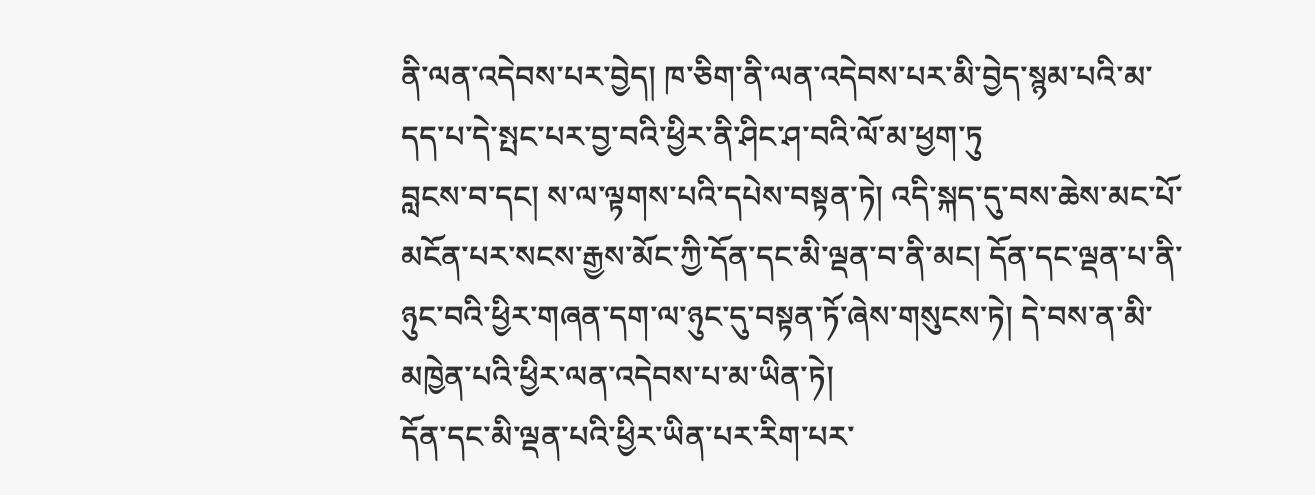ནི་ལན་འདེབས་པར་བྱེད། ཁ་ཅིག་ནི་ལན་འདེབས་པར་མི་བྱེད་སྙམ་པའི་མ་དད་པ་དེ་སྤང་པར་བྱ་བའི་ཕྱིར་ནི་ཤིང་ཤ་བའི་ལོ་མ་ཕྱག་ཏུ
བླངས་བ་དང། ས་ལ་ལྟགས་པའི་དཔེས་བསྟན་ཏེ། འདི་སྐད་དུ་བས་ཆེས་མང་པོ་མངོན་པར་སངས་རྒྱས་མོང་ཀྱི་དོན་དང་མི་ལྡན་བ་ནི་མང། དོན་དང་ལྡན་པ་ནི་ཉུང་བའི་ཕྱིར་གཞན་དག་ལ་ཉུང་དུ་བསྟན་ཏོ་ཞེས་གསུངས་ཏེ། དེ་བས་ན་མི་མཁྱེན་པའི་ཕྱིར་ལན་འདེབས་པ་མ་ཡིན་ཏེ།
དོན་དང་མི་ལྡན་པའི་ཕྱིར་ཡིན་པར་རིག་པར་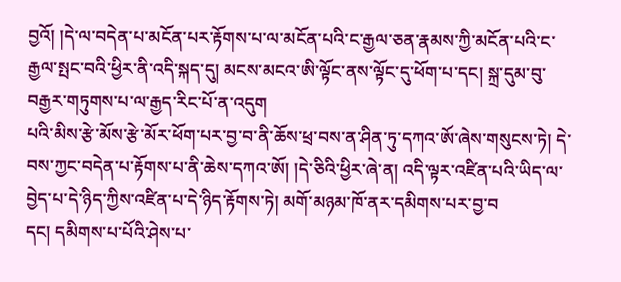བྱའོ། །དེ་ལ་བདེན་པ་མངོན་པར་རྟོགས་པ་ལ་མངོན་པའི་ང་རྒྱལ་ཅན་རྣམས་ཀྱི་མངོན་པའི་ང་རྒྱལ་སྤང་བའི་ཕྱིར་ནི་འདི་སྐད་དུ། མངས་མངའ་ཨི་ལྟོང་ནས་ལྟོང་དུ་ཕོག་པ་དང། སྐྲ་དུམ་བུ་བརྒྱར་གཏུགས་པ་ལ་རྒྱད་རིང་པོ་ན་འདུག
པའི་མིས་རྩེ་མོས་རྩེ་མོར་ཕོག་པར་བྱ་བ་ནི་ཆོས་ཕྲ་བས་ན་ཤིན་ཏུ་དཀའ་ཨོ་ཞེས་གསུངས་ཏེ། དེ་བས་ཀྱང་བདེན་པ་རྟོགས་པ་ནི་ཆེས་དཀའ་ཨོ། །དེ་ཅིའི་ཕྱིར་ཞེ་ན། འདི་ལྟར་འཛིན་པའི་ཡིད་ལ་བྱེད་པ་དེ་ཉིད་ཀྱིས་འཛིན་པ་དེ་ཉིད་རྟོགས་ཏེ། མགོ་མཉམ་ཁོ་ནར་དམིགས་པར་བྱ་བ
དང། དམིགས་པ་པོའི་ཤེས་པ་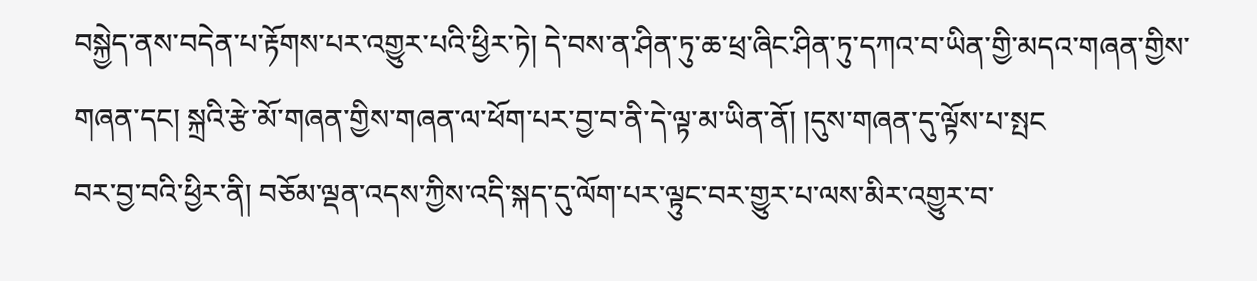བསྐྱེད་ནས་བདེན་པ་རྟོགས་པར་འགྱུར་པའི་ཕྱིར་ཏེ། དེ་བས་ན་ཤིན་ཏུ་ཆ་ཕྲ་ཞིང་ཤིན་ཏུ་དཀའ་བ་ཡིན་གྱི་མདའ་གཞན་གྱིས་གཞན་དང། སྐྲའི་རྩེ་མོ་གཞན་གྱིས་གཞན་ལ་ཕོག་པར་བྱ་བ་ནི་དེ་ལྟ་མ་ཡིན་ནོ། །དུས་གཞན་དུ་ལྟོས་པ་སྤང
བར་བྱ་བའི་ཕྱིར་ནི། བཅོམ་ལྡན་འདས་ཀྱིས་འདི་སྐད་དུ་ལོག་པར་ལྟུང་བར་གྱུར་པ་ལས་མིར་འགྱུར་བ་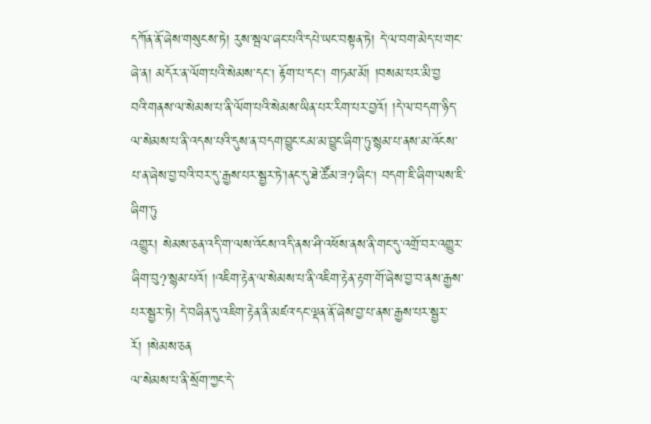དཀོན་ནོ་ཞེས་གསུངས་ཏེ། རུས་སྦལ་ཞང་པའི་དཔེ་ཡང་བསྟན་ཏེ། དེ་ལ་བག་མེད་པ་གང་ཞེ་ན། མདོར་ན་ལོག་པའི་སེམས་དང། རྟོག་པ་དང། གཏམ་མོ། །བསམ་པར་མི་བྱ
བའི་གནས་ལ་སེམས་པ་ནི་ལོག་པའི་སེམས་ཡིན་པར་རིག་པར་བྱའོ། །དེ་ལ་བདག་ཉིད་ལ་སེམས་པ་ནི་འདས་པའི་དུས་ན་བདག་བྱུང་ངམ་མ་བྱུང་ཞིག་ཏུ་སྙམ་པ་ནས་མ་འོངས་པ་ན་ཞེས་བྱ་བའི་བར་དུ་རྒྱས་པར་སྦྱར་ཏེ་།ནང་དུ་ཐེ་ཚོམ་ཟ?་ཞིང། བདག་ཇི་ཞིག་ལས་ཇི་ཞིག་ཏུ
འགྱུར། སེམས་ཅན་འདི་ག་ལས་འོངས་འདི་ནས་ཤི་འཕོས་ནས་ནི་གང་དུ་འགྲོ་བར་འགྱུར་ཞིག་བུ?་སྙམ་པའོ། །འཇིག་རྟེན་ལ་སེམས་པ་ནི་འཇིག་རྟེན་རྟག་གོ་ཞེས་བྱ་བ་ནས་རྒྱས་པར་སྦྱར་ཏེ། དེ་བཞིན་དུ་འཇིག་རྟེན་ནི་མཛའ་དང་ལྡན་ནོ་ཞེས་བྱ་པ་ནས་རྒྱས་པར་སྦྱར་རོ། །སེམས་ཅན
ལ་སེམས་པ་ནི་སྲོག་ཀྱང་དེ་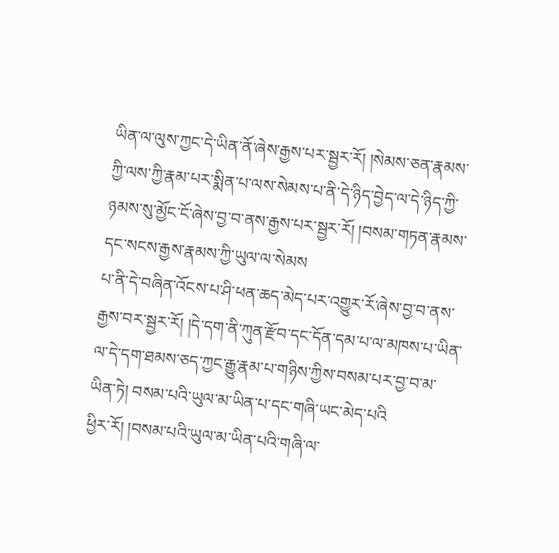ཡིན་ལ་ལུས་ཀྱང་དེ་ཡིན་ནོ་ཞེས་རྒྱས་པར་སྦྱར་རོ། །སེམས་ཅན་རྣམས་ཀྱི་ལས་ཀྱི་རྣམ་པར་སྨིན་པ་ལས་སེམས་པ་ནི་དེ་ཉིད་བྱེད་ལ་དེ་ཉིད་ཀྱི་ཉམས་སུ་མྱོང་ངོ་ཞེས་བྱ་བ་ནས་རྒྱས་པར་སྦྱར་རོ། །བསམ་གཏན་རྣམས་དང་སངས་རྒྱས་རྣམས་ཀྱི་ཡུལ་ལ་སེམས
པ་ནི་དེ་བཞིན་འོངས་པ་ཤི་ཕན་ཆད་མེད་པར་འགྱུར་རོ་ཞེས་བྱ་བ་ནས་རྒྱས་བར་སྦྱར་རོ། །དེ་དག་ནི་ཀུན་རྫོབ་དང་དོན་དམ་པ་ལ་མཁས་པ་ཡིན་ལ་དེ་དག་ཐམས་ཅད་ཀྱང་རྒྱུ་རྣམ་པ་གཉིས་ཀྱིས་བསམ་པར་བྱ་བ་མ་ཡིན་ཏེ། བསམ་པའི་ཡུལ་མ་ཡིན་པ་དང་གཞི་ཡང་མེད་པའི
ཕྱིར་རོ། །བསམ་པའི་ཡུལ་མ་ཡིན་པའི་གཞི་ལ་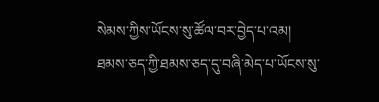སེམས་ཀྱིས་ཡོངས་སུ་ཚོལ་བར་བྱེད་པ་འམ། ཐམས་ཅད་ཀྱི་ཐམས་ཅད་དུ་བཞི་མེད་པ་ཡོངས་སུ་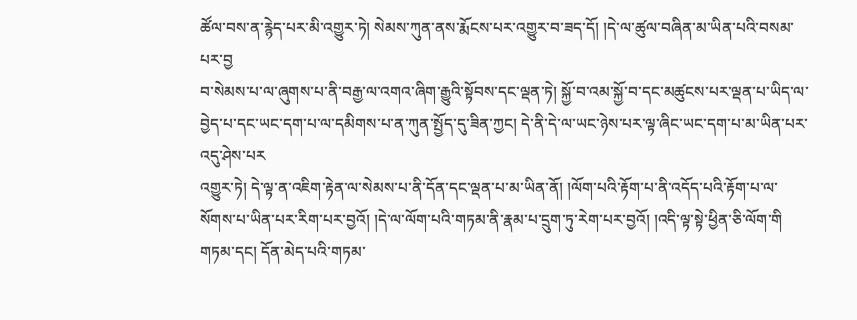ཚོལ་བས་ན་རྙེད་པར་མི་འགྱུར་ཏེ། སེམས་ཀུན་ནས་རྨོངས་པར་འགྱུར་བ་ཟད་དོ། །དེ་ལ་ཚུལ་བཞིན་མ་ཡིན་པའི་བསམ་པར་བྱ
བ་སེམས་པ་ལ་ཞུགས་པ་ནི་བརྒྱ་ལ་འགའ་ཞིག་རྒྱུའི་སྟོབས་དང་ལྡན་ཏེ། སྐྱོ་བ་འམ་སྐྱོ་བ་དང་མཚུངས་པར་ལྡན་པ་ཡིད་ལ་བྱེད་པ་དང་ཡང་དག་པ་ལ་དམིགས་པ་ན་ཀུན་སྤྱོད་དུ་ཟིན་ཀྱང། དེ་ནི་དེ་ལ་ཡང་ཉེས་པར་ལྟ་ཞིང་ཡང་དག་པ་མ་ཡིན་པར་འདུ་ཤེས་པར
འགྱུར་ཏེ། དེ་ལྟ་ན་འཇིག་རྟེན་ལ་སེམས་པ་ནི་དོན་དང་ལྡན་པ་མ་ཡིན་ནོ། །ལོག་པའི་རྟོག་པ་ནི་འདོད་པའི་རྟོག་པ་ལ་སོགས་པ་ཡིན་པར་རིག་པར་བྱའོ། །དེ་ལ་ལོག་པའི་གཏམ་ནི་རྣམ་པ་དྲུག་ཏུ་རེག་པར་བྱའོ། །འདི་ལྟ་སྟེ་ཕྱིན་ཅི་ལོག་གི
གཏམ་དང། དོན་མེད་པའི་གཏམ་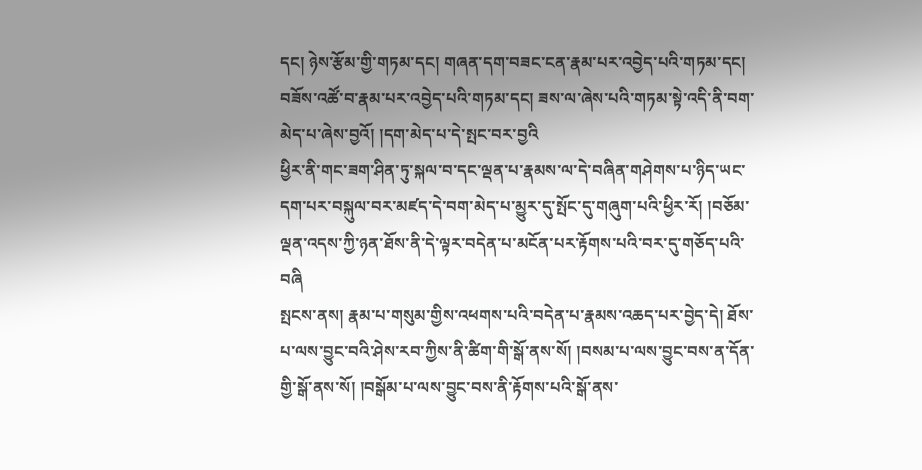དང། ཉེས་རྩོམ་གྱི་གཏམ་དང། གཞན་དག་བཟང་ངན་རྣམ་པར་འབྱེད་པའི་གཏམ་དང། བཟོས་འཚོ་བ་རྣམ་པར་འབྱེད་པའི་གཏམ་དང། ཟས་ལ་ཞེས་པའི་གཏམ་སྟེ་འདི་ནི་བག་མེད་པ་ཞེས་བྱའོ། །དག་མེད་པ་དེ་སྤང་བར་བྱའི
ཕྱིར་ནི་གང་ཟག་ཤིན་ཏུ་སྐལ་བ་དང་ལྡན་པ་རྣམས་ལ་དེ་བཞིན་གཤེགས་པ་ཉིད་ཡང་དག་པར་བསྐུལ་བར་མཛད་དེ་བག་མེད་པ་མྱུར་དུ་སྤོང་དུ་གཞུག་པའི་ཕྱིར་རོ། །བཅོམ་ལྡན་འདས་ཀྱི་ཉན་ཐོས་ནི་དེ་ལྟར་བདེན་པ་མངོན་པར་རྟོགས་པའི་བར་དུ་གཅོད་པའི་བཞི
སྤངས་ནས། རྣམ་པ་གསུམ་གྱིས་འཕགས་པའི་བདེན་པ་རྣམས་འཆད་པར་བྱེད་དེ། ཐོས་པ་ལས་བྱུང་བའི་ཤེས་རབ་ཀྱིས་ནི་ཚིག་གི་སྒོ་ནས་སོ། །བསམ་པ་ལས་བྱུང་བས་ན་དོན་གྱི་སྒོ་ནས་སོ། །བསྒོམ་པ་ལས་བྱུང་བས་ནི་རྟོགས་པའི་སྒོ་ནས་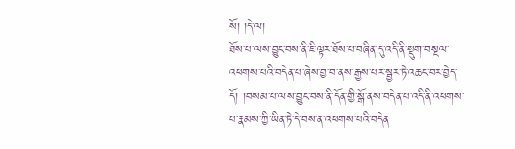སོ། །དེ་ལ།
ཐོས་པ་ལས་བྱུང་བས་ནི་ཇི་ལྟར་ཐོས་པ་བཞིན་དུ་འདི་ནི་སྡུག་བསྔལ་འཕགས་པའི་བདེན་པ་ཞེས་བྱ་བ་ནས་རྒྱས་པར་སྦྱར་ཏེ་འཆང་བར་བྱེད་དོ། །བསམ་པ་ལས་བྱུང་བས་ནི་དོན་གྱི་སྒོ་ནས་བདེན་པ་འདི་ནི་འཕགས་པ་རྣམས་ཀྱི་ཡིན་ཏེ་དེ་བས་ན་འཕགས་པའི་བདེན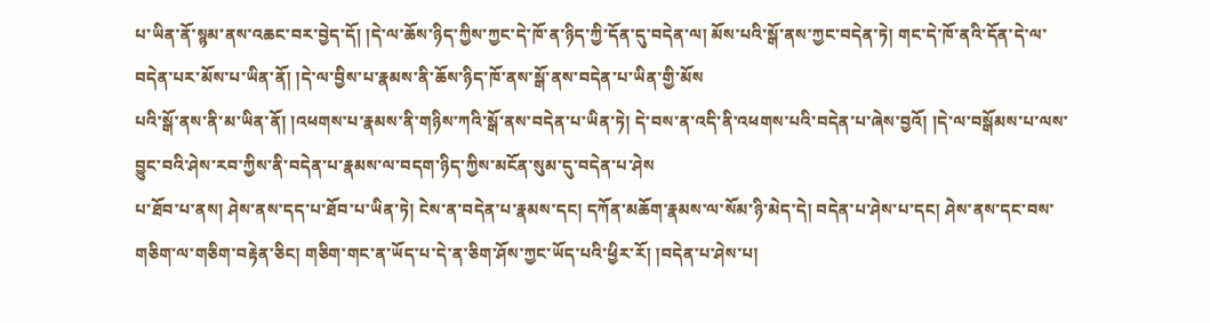པ་ཡིན་ནོ་སྙམ་ནས་འཆང་བར་བྱེད་དོ། །དེ་ལ་ཆོས་ཉིད་ཀྱིས་ཀྱང་དེ་ཁོ་ན་ཉིད་ཀྱི་དོན་དུ་བདེན་ལ། མོས་པའི་སྒོ་ནས་ཀྱང་བདེན་ཏེ། གང་དེ་ཁོ་ནའི་དོན་དེ་ལ་བདེན་པར་མོས་པ་ཡིན་ནོ། །དེ་ལ་བྱིས་པ་རྣམས་ནི་ཆོས་ཉིད་ཁོ་ནས་སྒོ་ནས་བདེན་པ་ཡིན་གྱི་མོས
པའི་སྒོ་ནས་ནི་མ་ཡིན་ནོ། །འཕགས་པ་རྣམས་ནི་གཉིས་ཀའི་སྒོ་ནས་བདེན་པ་ཡིན་ཏེ། དེ་བས་ན་འདི་ནི་འཕགས་པའི་བདེན་པ་ཞེས་བྱའོ། །དེ་ལ་བསྒོམས་པ་ལས་བྱུང་བའི་ཤེས་རབ་ཀྱིས་ནི་བདེན་པ་རྣམས་ལ་བདག་ཉིད་ཀྱིས་མངོན་སུམ་དུ་བདེན་པ་ཤེས
པ་ཐོབ་པ་ནས། ཤེས་ནས་དད་པ་ཐོབ་པ་ཡིན་ཏེ། ངེས་ན་བདེན་པ་རྣམས་དང། དཀོན་མཆོག་རྣམས་ལ་སོམ་ཉི་མེད་དེ། བདེན་པ་ཤེས་པ་དང། ཤེས་ནས་དང་བས་གཅིག་ལ་གཅིག་བརྟེན་ཅིང། གཅིག་གང་ན་ཡོད་པ་དེ་ན་ཅིག་ཤོས་ཀྱང་ཡོད་པའི་ཕྱིར་རོ། །བདེན་པ་ཤེས་པ།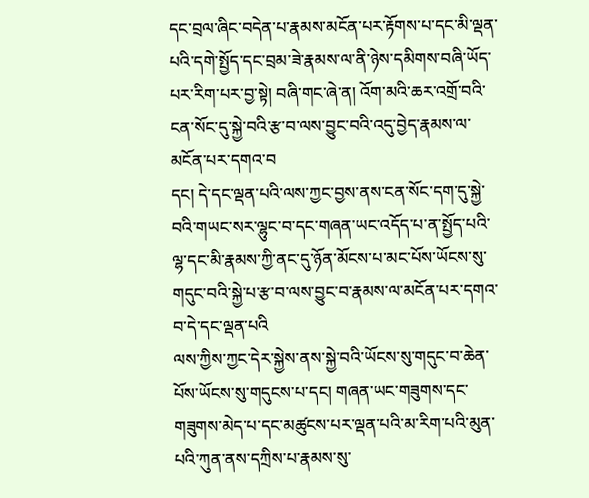དང་བྲལ་ཞིང་བདེན་པ་རྣམས་མངོན་པར་རྟོགས་པ་དང་མི་ལྡན་པའི་དགེ་སྤྱོད་དང་བྲམ་ཟེ་རྣམས་ལ་ནི་ཉེས་དམིགས་བཞི་ཡོད་པར་རིག་པར་བྱ་སྟེ། བཞི་གང་ཞེ་ན། འོག་མའི་ཆར་འགྲོ་བའི་ངན་སོང་དུ་སྐྱེ་བའི་རྩ་བ་ལས་བྱུང་བའི་འདུ་བྱེད་རྣམས་ལ་མངོན་པར་དགའ་བ
དང། དེ་དང་ལྡན་པའི་ལས་ཀྱང་བྱས་ནས་ངན་སོང་དག་དུ་སྐྱེ་བའི་གཡང་སར་ལྷུང་བ་དང་གཞན་ཡང་འདོད་པ་ན་སྤྱོད་པའི་ལྷ་དང་མི་རྣམས་ཀྱི་ནང་དུ་ཉོན་མོངས་པ་མང་པོས་ཡོངས་སུ་གདུང་བའི་སྐྱེ་པ་རྩ་བ་ལས་བྱུང་བ་རྣམས་ལ་མངོན་པར་དགའ་བ་དེ་དང་ལྡན་པའི
ལས་ཀྱིས་ཀྱང་དེར་སྐྱེས་ནས་སྐྱེ་བའི་ཡོངས་སུ་གདུང་བ་ཆེན་པོས་ཡོངས་སུ་གདུངས་པ་དང། གཞན་ཡང་གཟུགས་དང་གཟུགས་མེད་པ་དང་མཚུངས་པར་ལྡན་པའི་མ་རིག་པའི་མུན་པའི་ཀུན་ནས་དཀྲིས་པ་རྣམས་སུ་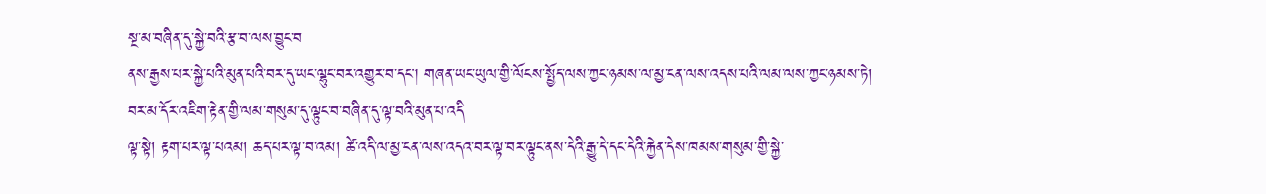སྔ་མ་བཞིན་དུ་སྐྱེ་བའི་རྩ་བ་ལས་བྱུང་བ
ནས་རྒྱས་པར་སྐྱེ་པའི་མུན་པའི་བར་དུ་ཡང་ལྷུང་བར་འགྱུར་བ་དང། གཞན་ཡང་ཡུལ་གྱི་ལོངས་སྤྱོད་ལས་ཀྱང་ཉམས་ལ་མྱ་ངན་ལས་འདས་པའི་ལམ་ལས་ཀྱང་ཉམས་ཏེ། བར་མ་དོར་འཇིག་རྟེན་གྱི་ལམ་གསུམ་དུ་ལྟུང་བ་བཞིན་དུ་ལྟ་བའི་མུན་པ་འདི
ལྟ་སྟེ། རྟག་པར་ལྟ་པའམ། ཆད་པར་ལྟ་བ་འམ། ཚེ་འདི་ལ་མྱ་ངན་ལས་འདའ་བར་ལྟ་བར་ལྟུང་ནས་དེའི་རྒྱུ་དེ་དང་དེའི་རྐྱེན་དེས་ཁམས་གསུམ་གྱི་སྐྱེ་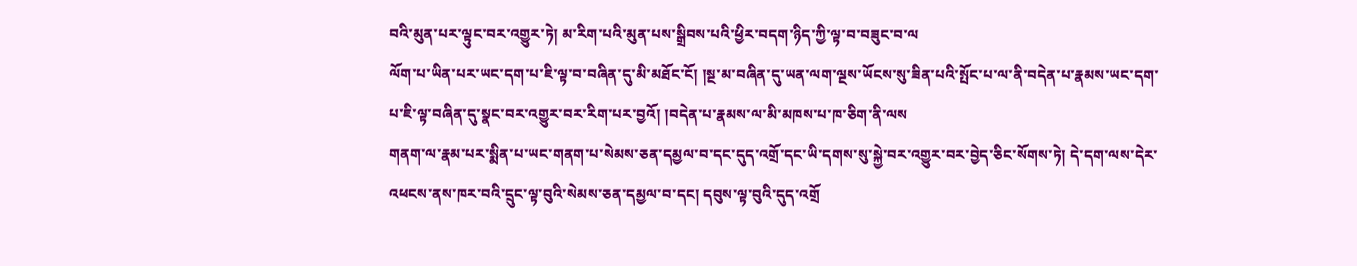བའི་མུན་པར་ལྟུང་བར་འགྱུར་ཏེ། མ་རིག་པའི་མུན་པས་སྒྲིབས་པའི་ཕྱིར་བདག་ཉིད་ཀྱི་ལྟ་བ་བཟུང་བ་ལ
ལོག་པ་ཡིན་པར་ཡང་དག་པ་ཇི་ལྟ་བ་བཞིན་དུ་མི་མཐོང་ངོ། །སྔ་མ་བཞིན་དུ་ཡན་ལག་ལྔས་ཡོངས་སུ་ཟིན་པའི་སྤོང་པ་ལ་ནི་བདེན་པ་རྣམས་ཡང་དག་པ་ཇི་ལྟ་བཞིན་དུ་སྣང་བར་འགྱུར་བར་རིག་པར་བྱའོ། །བདེན་པ་རྣམས་ལ་མི་མཁས་པ་ཁ་ཅིག་ནི་ལས
གནག་ལ་རྣམ་པར་སྨིན་པ་ཡང་གནག་པ་སེམས་ཅན་དམྱལ་བ་དང་དུད་འགྲོ་དང་ཡི་དགས་སུ་སྐྱེ་བར་འགྱུར་བར་བྱེད་ཅིང་སོགས་ཏེ། དེ་དག་ལས་དེར་འཕངས་ནས་ཁར་བའི་དྲུང་ལྟ་བུའི་སེམས་ཅན་དམྱལ་བ་དང། དབུས་ལྟ་བུའི་དུད་འགྲོ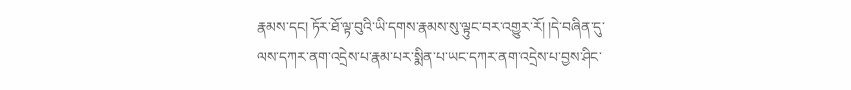རྣམས་དང། ཏོར་ཐོ་ལྟ་བུའི་ཡི་དགས་རྣམས་སུ་ལྟུང་བར་འགྱུར་རོ། །དེ་བཞིན་དུ་ལས་དཀར་ནག་འདྲེས་པ་རྣམ་པར་སྨིན་པ་ཡང་དཀར་ནག་འདྲེས་པ་བྱས་ཤིང་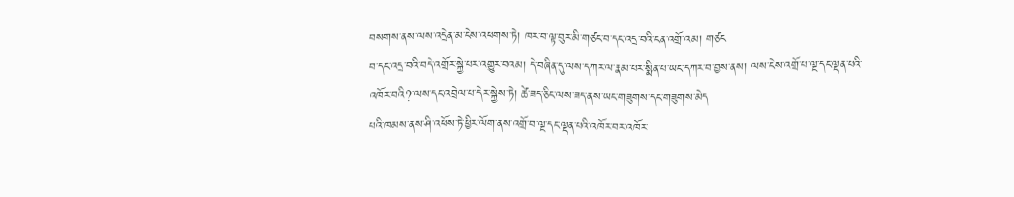བསགས་ནས་ལས་འདྲེན་མ་ངེས་འཕགས་ཏེ། ཁར་བ་ལྟ་བུར་མི་གཙང་བ་དང་འདྲ་བའི་ངན་འགྲོ་འམ། གཙང
བ་དང་འདྲ་བའི་བདེ་འགྲོར་སྐྱེ་པར་འགྱུར་བའམ། དེ་བཞིན་དུ་ལས་དཀར་ལ་རྣམ་པར་སྨིན་པ་ཡང་དཀར་བ་བྱས་ནས། ལས་ངེས་འགྲོ་པ་ལྔ་དང་ལྡན་པའི་འཁོར་བའི?་ལས་དང་འབྲེལ་པ་དེར་སྐྱེས་ཏེ། ཚེ་ཟད་ཅིང་ལས་ཟད་ནས་ཡང་གཟུགས་དང་གཟུགས་མེད
པའི་ཁམས་ནས་ཤི་འཕོས་ཏེ་ཕྱིར་ལོག་ནས་འགྲོ་བ་ལྔ་དང་ལྡན་པའི་འཁོར་བར་འཁོར་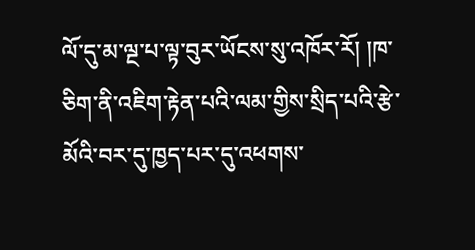ལོ་དུ་མ་ལྔ་པ་ལྟ་བུར་ཡོངས་སུ་འཁོར་རོ། །ཁ་ཅིག་ནི་འཇིག་རྟེན་པའི་ལམ་གྱིས་སྲིད་པའི་རྩེ་མོའི་བར་དུ་ཁྱད་པར་དུ་འཕགས་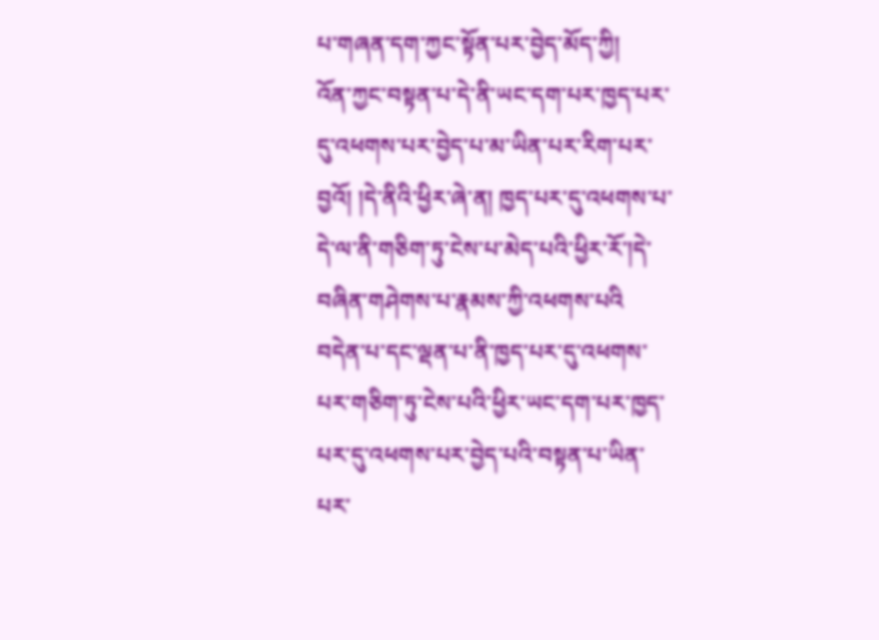པ་གཞན་དག་ཀྱང་སྟོན་པར་བྱེད་མོད་ཀྱི།
འོན་ཀྱང་བསྟན་པ་དེ་ནི་ཡང་དག་པར་ཁྱད་པར་དུ་འཕགས་པར་བྱེད་པ་མ་ཡིན་པར་རིག་པར་བྱའོ། །དེ་ནིའི་ཕྱིར་ཞེ་ན། ཁྱད་པར་དུ་འཕགས་པ་དེ་ལ་ནི་གཅིག་ཏུ་ངེས་པ་མེད་པའི་ཕྱིར་རོ་།དེ་བཞིན་གཤེགས་པ་རྣམས་ཀྱི་འཕགས་པའི
བདེན་པ་དང་ལྡན་པ་ནི་ཁྱད་པར་དུ་འཕགས་པར་གཅིག་ཏུ་ངེས་པའི་ཕྱིར་ཡང་དག་པར་ཁྱད་པར་དུ་འཕགས་པར་བྱེད་པའི་བསྟན་པ་ཡིན་པར་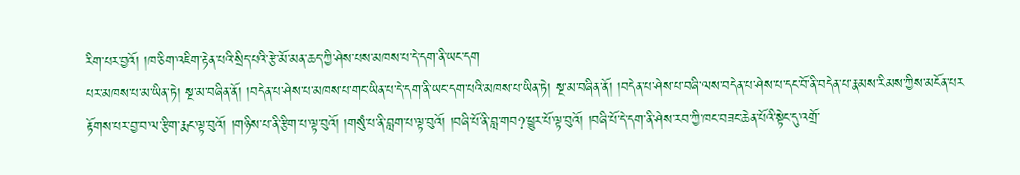རིག་པར་བྱའོ། །ཁ་ཅིག་འཇིག་རྟེན་པའི་སྲིད་པའི་རྩེ་མོ་མན་ཆད་ཀྱི་ཤེས་པས་མཁས་པ་དེ་དག་ནི་ཡང་དག
པར་མཁས་པ་མ་ཡིན་ཏེ། སྔ་མ་བཞིན་ནོ། །བདེན་པ་ཤེས་པ་མཁས་པ་གང་ཡིན་པ་དེ་དག་ནི་ཡང་དག་པའི་མཁས་པ་ཡིན་ཏེ། སྔ་མ་བཞིན་ནོ། །བདེན་པ་ཤེས་པ་བཞི་ལས་བདེན་པ་ཤེས་པ་དང་བོ་ནི་བདེན་པ་རྣམས་རིམས་ཀྱིས་མངོན་པར
རྟོགས་པར་བྱ་བ་ལ་རྩིག་རྨང་ལྟ་བུའོ། །གཉིས་པ་ནི་རྩིག་པ་ལྟ་བུའོ། །གསུཾ་པ་ནི་བླག་པ་ལྟ་བུའོ། །བཞི་པོ་ནི་བླ་གབ?་ཕྱུར་པོ་ལྟ་བུའོ། །བཞི་པོ་དེ་དག་ནི་ཤེས་རབ་ཀྱི་ཁང་བཟང་ཆེན་པོའི་སྟེང་དུ་འགྲོ་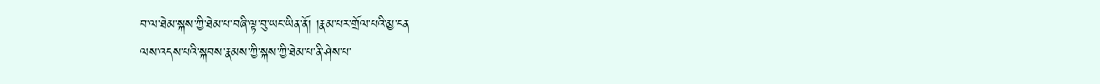བ་ལ་ཐེམ་སྐས་ཀྱི་ཐེམ་པ་བཞི་ལྟ་བུ་ཡང་ཡིན་ནོ། །རྣམ་པར་གྲོལ་པའི་མྱ་ངན
ལས་འདས་པའི་སྐབས་རྣམས་ཀྱི་སྐས་ཀྱི་ཐེམ་པ་ནི་ཤེས་པ་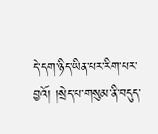དེ་དག་ཉིད་ཡིན་པར་རིག་པར་བྱའོ། །སྲེད་པ་གསུམ་ནི་བདུད་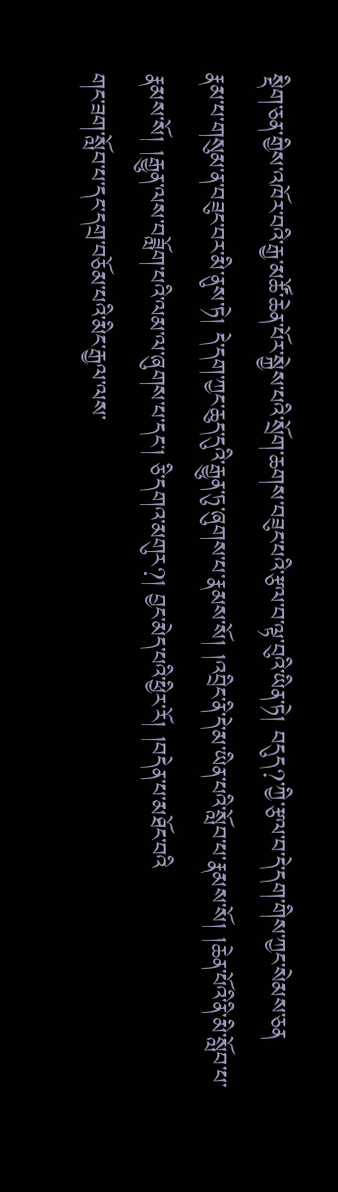སྡིག་ཅན་གྱིས་འཁོར་བའི་རྒྱ་མཚོ་ཆེན་པོར་སྐྱེས་པའི་སྲོག་ཆགས་བཟུང་པའི་རྩལ་བ་ལྟ་བུའི་ཡིན་ཏེ། བདུད?་ཀྱི་རྩལ་བ་དེ་དག་གིས་ཀྱང་སེམས་ཅན
རྣམ་པ་གསུམ་ན་བཟུང་བར་མི་ནུས་ཏེ། དེ་དག་ཀྱང་ཆུད་དུའི་རྒྱུན་ཏུ་ཞུགས་པ་རྣམས་སོ། །འབྲིང་ནི་དེ་མ་ཡིན་པའི་སློབ་པ་རྣམས་སོ། །ཆེན་པོའི་ནི་མི་སློབ་པ་རྣམས་སོ། །རྒྱུན་ལས་བཟློག་པའི་ལམ་ལ་ཞུགས་པ་དང། ཅི་དགའ་མགུར?། བྱང་མེད་པའི་ཕྱིར་རོ། །བདེན་པ་མཐོང་བའི
གང་ཟག་སློབ་པ་དང་དགྲ་བཅོམ་པའི་མིང་རྒྱལ་ལས་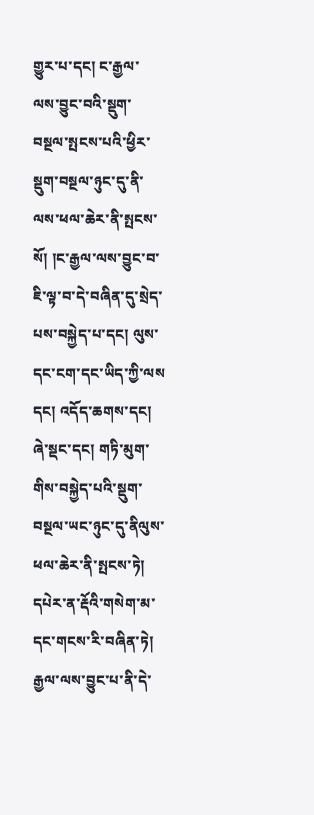གྱུར་པ་དང། ང་རྒྱལ་ལས་བྱུང་བའི་སྡུག་བསྔལ་སྤངས་པའི་ཕྱིར་སྡུག་བསྔལ་ཉུང་དུ་ནི་ལས་ཕལ་ཆེར་ནི་སྤངས་སོ། །ང་རྒྱལ་ལས་བྱུང་བ་ཇི་ལྟ་བ་དེ་བཞིན་དུ་སྲེད་པས་བསྐྱེད་པ་དང། ལུས་དང་ངག་དང་ཡིད་ཀྱི་ལས
དང། འདོད་ཆགས་དང། ཞེ་སྡང་དང། གཏི་མུག་གིས་བསྐྱེད་པའི་སྡུག་བསྔལ་ཡང་ཉུང་དུ་ནིལུས་ཕལ་ཆེར་ནི་སྤངས་ཏེ། དཔེར་ན་རྡོའི་གསེག་མ་དང་གངས་རི་བཞིན་ཏེ། རྒྱལ་ལས་བྱུང་པ་ནི་དེ་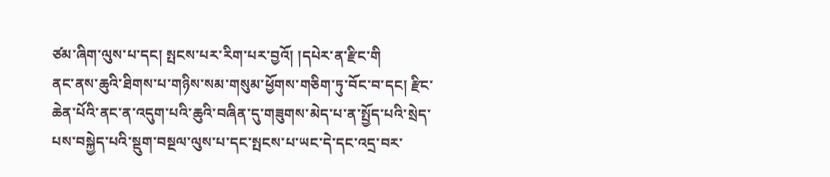ཙམ་ཞིག་ལུས་པ་དང། སྤངས་པར་རིག་པར་བྱའོ། །དཔེར་ན་རྫིང་གི
ནང་ནས་ཆུའི་ཐིགས་པ་གཉིས་སམ་གསུམ་ཕྱོགས་གཅིག་ཏུ་བོང་བ་དང། རྫིང་ཆེན་པོའི་ནང་ན་འདུག་པའི་ཆུའི་བཞིན་དུ་གཟུགས་མེད་པ་ན་སྤྱོད་པའི་སྲེད་པས་བསྐྱེད་པའི་སྡུག་བསྔལ་ལུས་པ་དང་སྤངས་པ་ཡང་དེ་དང་འདྲ་བར་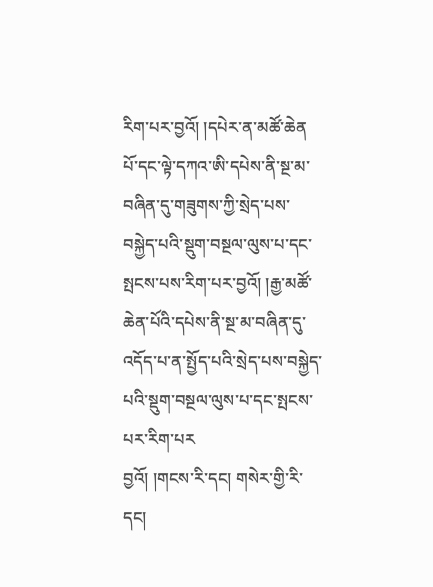རིག་པར་བྱའོ། །དཔེར་ན་མཚོ་ཆེན
པོ་དང་ལྟེ་དཀའ་ཨི་དཔེས་ནི་སྔ་མ་བཞིན་དུ་གཟུགས་ཀྱི་སྲེད་པས་བསྐྱེད་པའི་སྡུག་བསྔལ་ལུས་པ་དང་སྤངས་པས་རིག་པར་བྱའོ། །རྒྱ་མཚོ་ཆེན་པོའི་དཔེས་ནི་སྔ་མ་བཞིན་དུ་འདོད་པ་ན་སྤྱོད་པའི་སྲེད་པས་བསྐྱེད་པའི་སྡུག་བསྔལ་ལུས་པ་དང་སྤངས་པར་རིག་པར
བྱའོ། །གངས་རི་དང། གསེར་གྱི་རི་དང།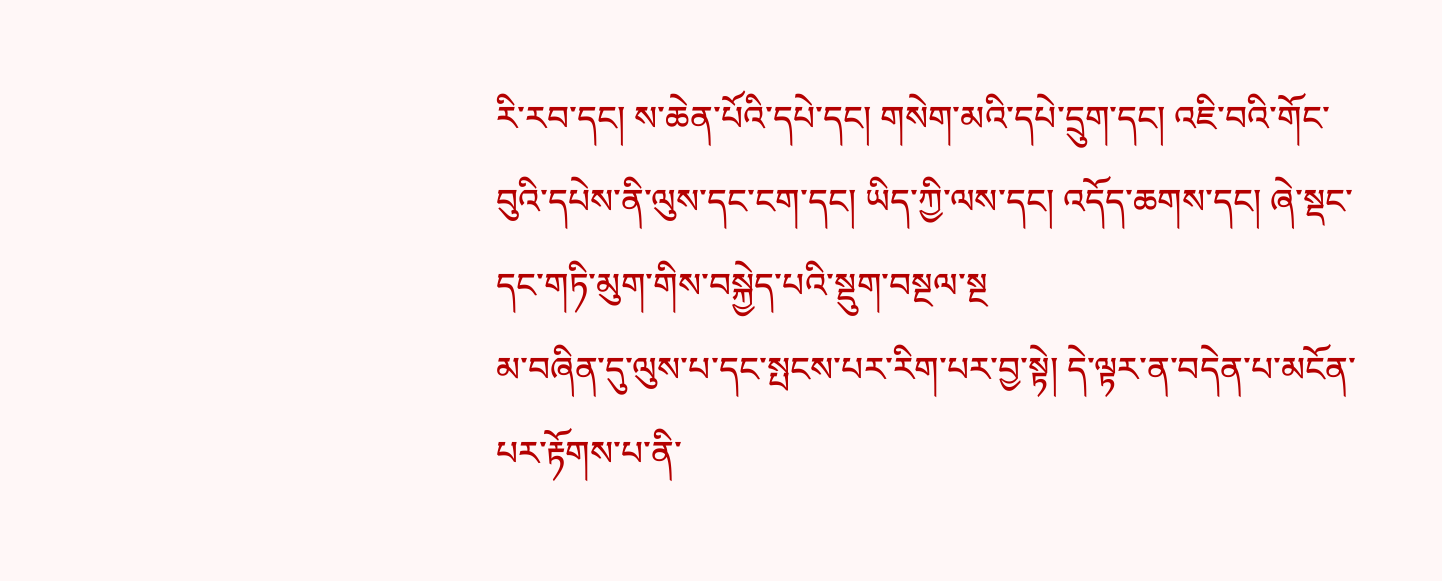རི་རབ་དང། ས་ཆེན་པོའི་དཔེ་དང། གསེག་མའི་དཔེ་དྲུག་དང། འཇི་བའི་གོང་བུའི་དཔེས་ནི་ལུས་དང་ངག་དང། ཡིད་ཀྱི་ལས་དང། འདོད་ཆགས་དང། ཞེ་སྡང་དང་གཏི་མུག་གིས་བསྐྱེད་པའི་སྡུག་བསྔལ་སྔ
མ་བཞིན་དུ་ལུས་པ་དང་སྤངས་པར་རིག་པར་བྱ་སྟེ། དེ་ལྟར་ན་བདེན་པ་མངོན་པར་རྟོགས་པ་ནི་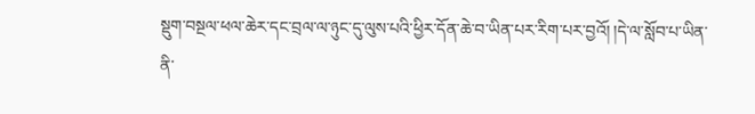སྡུག་བསྔལ་ཕལ་ཆེར་དང་བྲལ་ལ་ཉུང་དུ་ལུས་པའི་ཕྱིར་དོན་ཆེ་བ་ཡིན་པར་རིག་པར་བྱའོ། །དེ་ལ་སློབ་པ་ཡིན་ནི་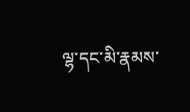ལྷ་དང་མི་རྣམས་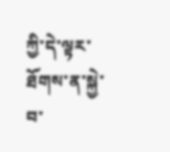ཀྱི་དེ་ལྟར་ཐོགས་ན་སྐྱེ་བ་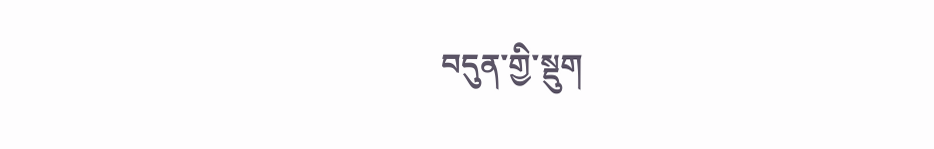བདུན་གྱི་སྡུག